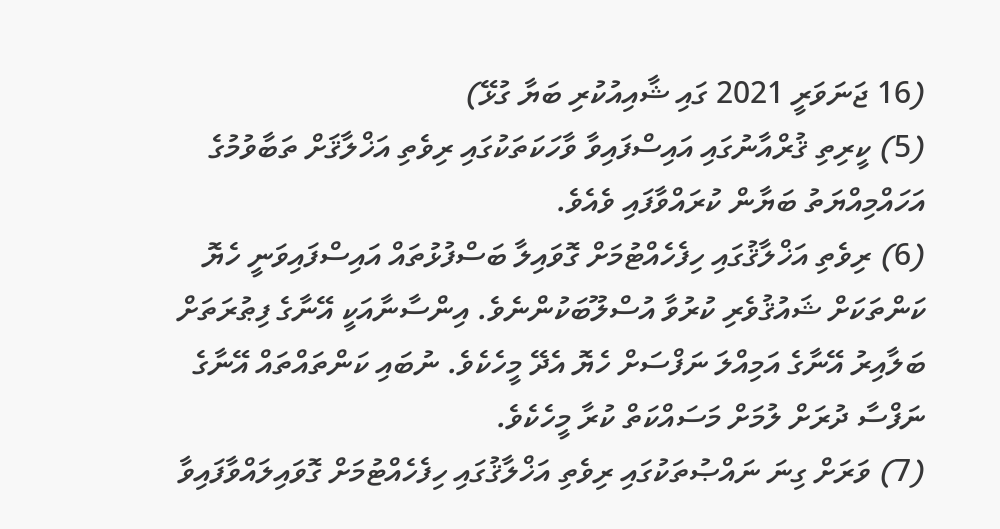(16 ޖަނަވަރީ 2021 ގައި ޝާއިއުކުރި ބަޔާ ގުޅޭ)
(5) ކީރިތި ޤުރްއާނުގައި އައިސްފައިވާ ވާހަކަތަކުގައި ރިވެތި އަޚްލާޤަށް ތަބާވުމުގެ އަހައްމިއްޔަތު ބަޔާން ކުރައްވާފައި ވެއެވެ.
(6) ރިވެތި އަޚްލާޤުގައި ހިފެހެއްޓުމަށް ގޮވައިލާ ބަސްފުޅުތައް އައިސްފައިވަނީ ހެޔޮ ކަންތަކަށް ޝައުޤުވެރި ކުރުވާ އުސްލޫބަކުންނެވެ. އިންސާނާއަކީ އޭނާގެ ފިޠުރަތަށް ބަލާއިރު އޭނާގެ އަމިއްލަ ނަފްސަށް ހެޔޮ އެދޭ މީހެކެވެ. ނުބައި ކަންތައްތައް އޭނާގެ ނަފްސާ ދުރަށް ލުމަށް މަސައްކަތް ކުރާ މީހެކެވެ.
(7) ވަރަށް ގިނަ ނައްޞުތަކުގައި ރިވެތި އަޚްލާޤުގައި ހިފެހެއްޓުމަށް ގޮވައިލައްވާފައިވާ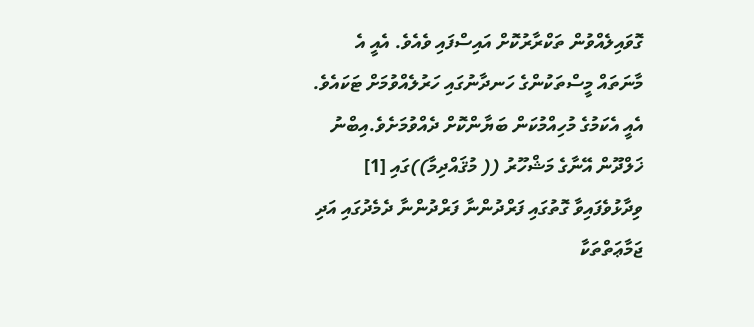ގޮވައިލެއްވުން ތަކްރާރުކޮށް އައިސްފައި ވެއެވެ. އެއީ އެ މާނަތައް މީސްތަކުންގެ ހަނދާނުގައި ހަރުލެއްވުމަށް ޓަކައެވެ. އެއީ އެކަމުގެ މުހިއްމުކަން ބަޔާންކޮށް ދެއްވުމަށެވެ.އިބްނު ޚަލްދޫން އޭނާގެ މަޝްހޫރު (( މުޤައްދިމާ))ގައި [1] ވިދާޅުވެފައިވާ ގޮތުގައި ފަރްދުންނާ ފަރްދުންނާ ދެމެދުގައި އަދި ޖަމާޢަތްތަކާ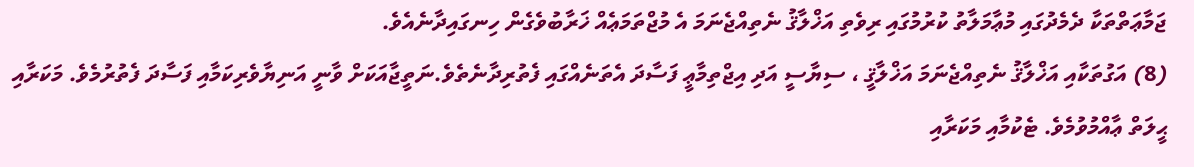ޖަމާޢަތްތަކާ ދެމެދުގައި މުޢާމަލާތު ކުރުމުގައި ރިވެތި އަޚްލާޤު ނެތިއްޖެނަމަ އެ މުޖްތަމަޢެއް ޚަރާބުވެގެން ހިނގައިދާނެއެވެ.
(8) އަގުތަކާއި އަޚްލާޤު ނެތިއްޖެނަމަ އަޚްލާޤީ ، ސިޔާސީ އަދި އިޖްތިމާޢީ ފަސާދަ އެތަނެއްގައި ފެތުރިދާނެތެވެ.ނަތީޖާއަކަށް ވާނީ އަނިޔާވެރިކަމާއި ފަސާދަ ފެތުރުމެވެ. މަކަރާއި ޙީލަތް ޢާއްމުވުމެވެ. ޓެކުމާއި މަކަރާއި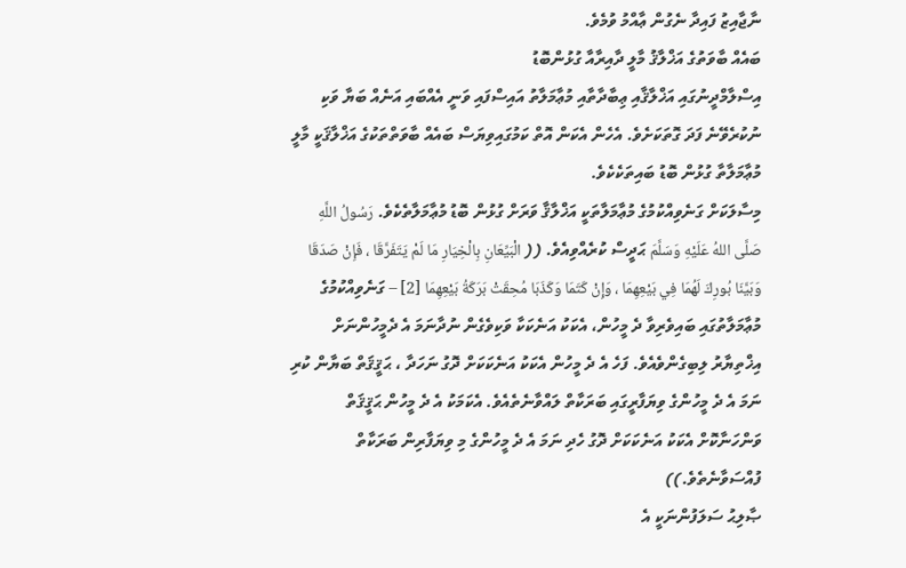ނާޖާއިޒު ފައިދާ ނެގުން ޢާއްމު ވުމެވެ.
ބައެއް ބާވަތުގެ އަޚްލާޤު މާލީ ދާއިރާއާ ގުޅުންބޮޑު
އިސްލާމްދީނުގައި އަޚްލާޤާއި ޢިބާދާތާއި މުޢާމަލާތު އައިސްފައި ވަނީ އެއްބައި އަނެއް ބަޔާ ވަކި ނުކުރެވޭނެ ފަދަ ގޮތަކަށެވެ. އެހެން އެކަން އޮތް ކަމުގައިވިޔަސް ބައެއް ބާވަތްތަކުގެ އަޚްލާޤަކީ މާލީ މުޢާމަލާތާ ގުޅުން ބޮޑު ބައިތަކެކެވެ.
މިސާލަކަށް ގަނެވިއްކުމުގެ މުޢާމަލާތަކީ އަޚްލާޤާ ވަރަށް ގުޅުން ބޮޑު މުޢާމަލާތެކެވެ. رَسُولُ اللَّهِ صَلَّى اللهُ عَلَيْهِ وَسَلَّمَ ޙަދީސް ކުރެއްވިއެވެ. (( الْبَيِّعَانِ بِالْخِيَارِ مَا لَمْ يَتَفَرَّقَا ، فَإِنْ صَدَقَا وَبَيَّنَا بُورِكَ لَهُمَا فِي بَيْعِهِمَا ، وَإِنْ كَتَمَا وَكَذَبَا مُحِقَتْ بَرَكَةُ بَيْعِهِمَا [2] – ގަނެވިއްކުމުގެ މުޢާމަލާތުގައި ބައިވެރިވާ ދެ މީހުން، އެކަކު އަނެކަކާ ވަކިވެގެން ނުދާނަމަ އެ ދެމީހުންނަށް އިޚްތިޔާރު ލިބިގެންވެއެވެ. ފަހެ އެ ދެ މީހުން އެކަކު އަނެކަކަށް ދޮގު ނަހަދާ ، ޙަޤީޤަތް ބަޔާން ކުރި ނަމަ އެ ދެ މީހުންގެ ވިޔަފާރީގައި ބަރަކާތް ލައްވާނެތެއެވެ. އެކަމަކު އެ ދެ މީހުން ޙަޤީޤަތް ވަންހަނާކޮށް އެކަކު އަނެކަކަށް ދޮގު ހެދި ނަމަ އެ ދެ މީހުންގެ މި ވިޔަފާރިން ބަރަކާތް ފުއްސަވާނެތެވެ.))
ޞާލިޙު ސަލަފުންނަކީ އެ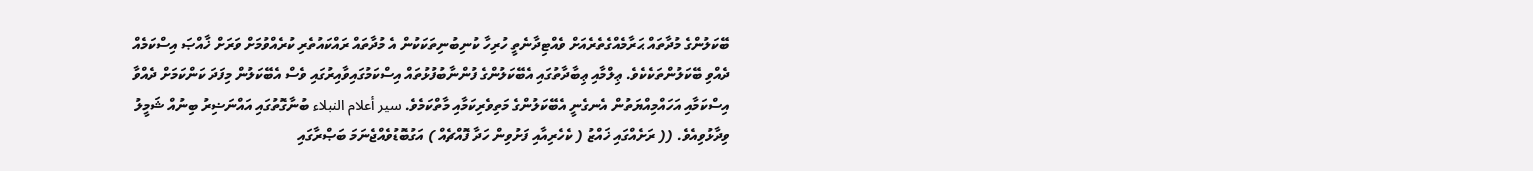ބޭކަލުންގެ މުދާތައް ޙަރާމެއްގެތެރެއަށް ވެއްޓިދާނެތީ ހުރިހާ ކުނިބުނިތަކަކުން އެ މުދާތައް ރައްކައުތެރި ކުރެއްވުމަށް ވަރަށް ޚާއްޞަ އިސްކަމެއް ދެއްވި ބޭކަލުންތަކެކެވެ. ޢިލްމާއި ޢިބާދާތުގައި އެބޭކަލުންގެ ފުންނާބުފުޅުތައް އިސްކަމުގައިވާއިރުގައި ވެސް އެބޭކަލުން މިފަދަ ކަންކަމަށް ދެއްވާ އިސްކަމާއި އަހައްމިއްޔަތުން އެނގެނީ އެބޭކަލުންގެ މަތިވެރިކަމާއި މާތްކަމެވެ. سير أعلام النبلاء ބުނާގޮތުގައި އައްނަޟިރު ބިނުއް ޝަމީލު ވިދާޅުވިއެވެ. (( ރަށެއްގައި ޚައްޒު ( ކެހެރިއާއި ފަށުވިން ހަދާ ފޮއްޗެއް ) އަގުބޮޑުވެއްޖެނަމަ ބަޞްރާގައި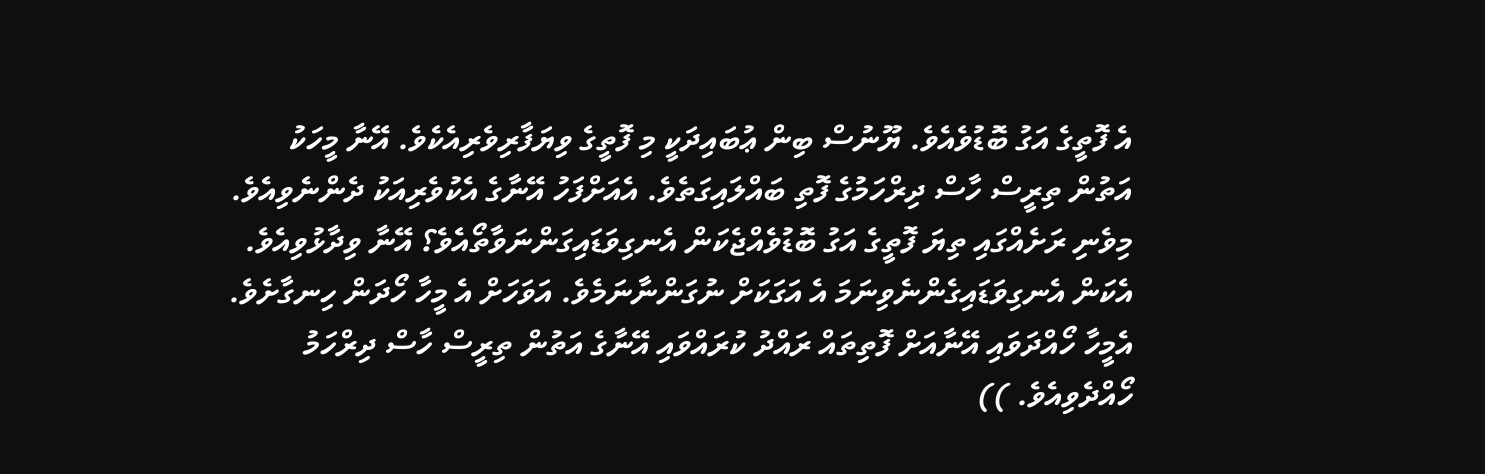އެ ފޮތީގެ އަގު ބޮޑުވެއެވެ. ޔޫނުސް ބިން ޢުބައިދަކީ މި ފޮތީގެ ވިޔަފާރިވެރިއެކެވެ. އޭނާ މީހަކު އަތުން ތިރީސް ހާސް ދިރްހަމުގެ ފޮތި ބައްލައިގަތެވެ. އެއަށްފަހު އޭނާގެ އެކުވެރިއަކު ދެންނެވިއެވެ. މިވެނި ރަށެއްގައި ތިޔަ ފޮތީގެ އަގު ބޮޑުވެއްޖެކަން އެނގިވަޑައިގަންނަވާތޯއެވެ؟ އޭނާ ވިދާޅުވިއެވެ. އެކަން އެނގިވަޑައިގެންނެވިނަމަ އެ އަގަކަށް ނުގަންނާނަމެވެ. އަވަހަށް އެ މީހާ ހޯދަން ހިނގާށެވެ. އެމީހާ ހޯއްދަވައި އޭނާއަށް ފޮތިތައް ރައްދު ކުރައްވައި އޭނާގެ އަތުން ތިރީސް ހާސް ދިރްހަމު ހޯއްދެވިއެވެ. ))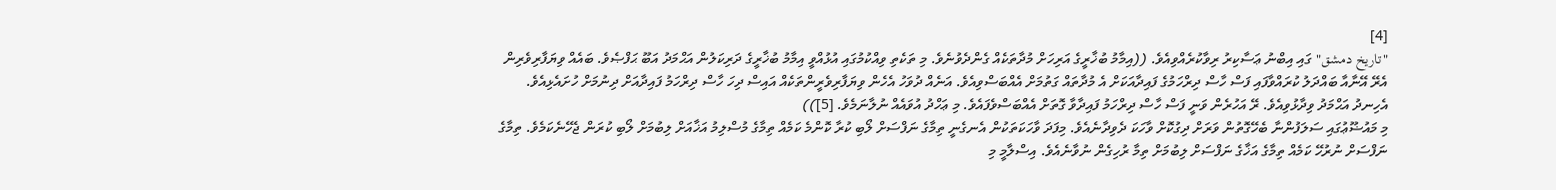[4]
"تاريخ دمشق" ގައި އިބްނު ޢަސާކިރު ރިވާކުރެއްވިއެވެ. ((އިމާމު ބުޚާރީގެ އަރިހަށް މުދާތަކެއް ގެންދެވުނެވެ. މި ތަކެތި ވިއްކުމުގައި އުޅުއްވީ އިމާމު ބުޚާރީގެ ދަރިކަލުން އަޙްމަދު އަބޫ ޙަފްޞެވެ. ބައެއް ވިޔަފާރިވެރިން އެރޭ އޭނާއާ ބައްދަލު ކުރައްވާފައި ފަސް ހާސް ދިރްހަމުގެ ފައިދާއަކަށް އެ މުދާތައް ގަތުމަށް އެއްބަސްވިއެވެ. އަނެއް ދުވަހު އެހެން ވިޔަފާރިވެރީންތަކެއް އައިސް ދިހަ ހާސް ދިރްހަމު ފައިދާއަށް ދިނުމަށް ހުށައެޅިއެވެ. އެހިނދު އަޙްމަދު ވިދާޅުވިއެވެ. ރޭ އަހުރެން ވަނީ ފަސް ހާސް ދިރްހަމު ފައިދާވާ ގޮތަށް އެއްބަސްވެފައެވެ. މި ޢަހްދު އުވައެއް ނުލާނަމެވެ. [5]))
މި މައުޟޫޢުގައި ސަލަފުންނާ ބެހޭގޮތުން ވަރަށް ދިގުކޮށް ވާހަކަ ދެވިދާނެއެވެ. މިފަދަ ވާހަކަތަކުން އެނގެނީ ތިމާގެ ނަފްސަށް ލޯބި ކުރާ ކޮންމެ ކަމެއް ތިމާގެ މުސްލިމު އަޚާއަށް ލިބުމަށް ލޯބި ކުރަން ޖެހޭނެކަމެވެ. ތިމާގެ ނަފްސަށް ނުރުހޭ ކަމެއް ތިމާގެ އަޚާގެ ނަފްސަށް ލިބުމަށް ތިމާ ރުހިގެން ނުވާނެއެވެ. އިސްލާމީ މި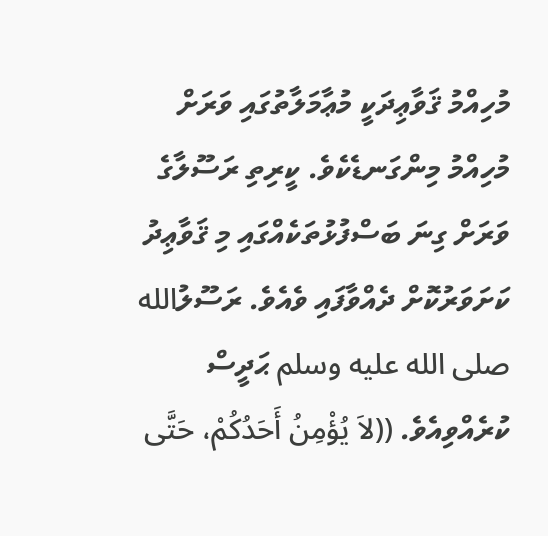މުހިއްމު ޤަވާޢިދަކީ މުޢާމަލާތުގައި ވަރަށް މުހިއްމު މިންގަނޑެކެވެ. ކީރިތި ރަސޫލާގެ ވަރަށް ގިނަ ބަސްފުޅުތަކެއްގައި މި ޤަވާޢިދު ކަށަވަރުކޮށް ދެއްވާފައި ވެއެވެ. ރަސޫލުالله صلى الله عليه وسلم ޙަދީސް ކުރެއްވިއެވެ. ((لاَ يُؤْمِنُ أَحَدُكُمْ، حَتَّى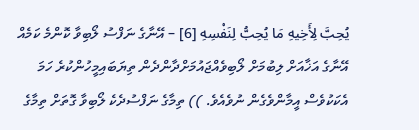يُحِبَّ لِأَخِيهِ مَا يُحِبُّ لِنَفْسِهِ [6] – އޭނާގެ ނަފްސު ލޯބިވާ ކޮންމެ ކަމެއް އޭނާގެ އަޚާއަށް ލިބުމަށް ލޯބިވެއްޖައުމަށްދާންދެން ތިޔަބައިމީހުންކުރެ ހަމަ އެކަކުވެސް އީމާންވެގެން ނުވެއެވެ. )) ތިމާގެ ނަފްސުދެކެ ލޯބިވާ ގޮތަށް ތިމާގެ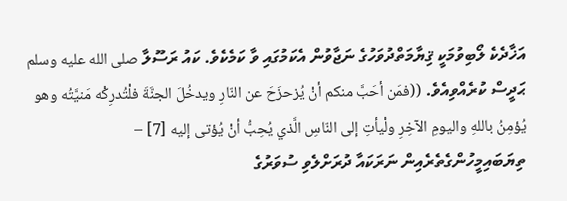އަޚާދެކެ ލޯބިވުމަކީ ޤިޔާމަތްދުވަހުގެ ނަޖާވުން އެކަމުގައި ވާ ކަމެކެވެ. ކައު ރަސޫލާ صلى الله عليه وسلم ޙަދީސް ކުރެއްވިއެވެ. ((فمَن أحَبَّ منكم أنْ يُزحزَحَ عن النّارِ ويدخُلَ الجنَّةَ فلْتُدرِكْه مَنيَّتُه وهو يُؤمِنُ باللهِ واليومِ الآخِرِ ولْيأتِ إلى النّاسِ الَّذي يُحِبُّ أنْ يُؤتى إليه [7] – ތިޔަބައިމީހުންގެތެރެއިން ނަރަކައާ ދުރަށްލެވި ސުވަރުގެ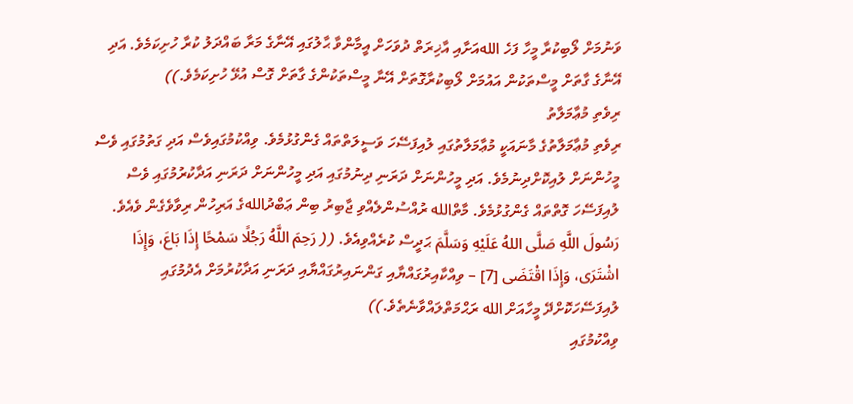ވަނުމަށް ލޯބިކުރާ މީހާ ފަހެ اللهއަށާއި އާޚިރަތް ދުވަހަށް އީމާންވާ ޙާލުގައި އޭނާގެ މަރާ ބައްދަލު ކުރާ ހުށިކަމެވެ. އަދި އޭނާގެ ގާތަށް މީސްތަކުން އައުމަށް ލޯބިކުރާގޮތަށް އޭނާ މީސްތަކުންގެ ގާތަށް ގޮސް އުޅޭ ހުށިކަމެވެ.))
ރިވެތި މުޢާމަލާތު
ރިވެތި މުޢާމަލާތުގެ މާނައަކީ މުޢާމަލާތުގައި ލުއިފަސޭހަ ވަސީލަތްތައް ގެންގުޅުމެވެ. ވިއްކުމުގައިވެސް އަދި ގަތުމުގައި ވެސް މީހުންނަށް ލުއިކޮށްދިނުމެވެ. އަދި މީހުންނަށް ދަރަނި ދިނުމުގައި އަދި މީހުންނަށް ދަރަނި އަދާކުރުމުގައި ވެސް ލުއިފަސޭހަ ގޮތްތައް ގެންގުޅުމެވެ. މާތްالله ރުއްސުންލެއްވި ޖާބިރު ބިން ޢަބްދުاللهގެ އަރިހުން ރިވާވެގެން ވެއެވެ. رَسُولَ اللَّهِ صَلَّى اللهُ عَلَيْهِ وَسَلَّمَ ޙަދީސް ކުރެއްވިއެވެ. (( رَحِمَ اللَّهُ رَجُلًا سَمْحًا إِذَا بَاعَ، وَإِذَا اشْتَرَى، وَإِذَا اقْتَضَى [7] – ވިއްކާއިރުގައްޔާއި ގަންނައިރުގައްޔާއި ދަރަނި އަދާކުރުމަށް އެދުމުގައި ލުއިފަސޭހަކޮށްދޭ މީހާއަށް الله ރަޙްމަތްލައްވާނެތެވެ.))
ވިއްކުމުގައި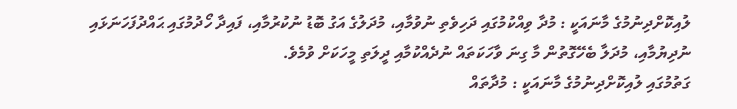ލުއިކޮށްދިނުމުގެ މާނައަކީ : މުދާ ވިއްކުމުގައި ދަހިވެތި ނުވުމާއި، މުދަލުގެ އަގު ބޮޑު ނުކުރުމާއި، ފައިދާ ހޯދުމުގައި ޙައްދުފަހަނަޅައި ނުދިޔުމާއި، މުދަލާ ބެހޭގޮތުން މާ ގިނަ ވާހަކަތައް ނުދެއްކުމާއި ދީލަތި މީހަކަށް ވުމެވެ.
ގަތުމުގައި ލުއިކޮށްދިނުމުގެ މާނައަކީ : މުދާތައް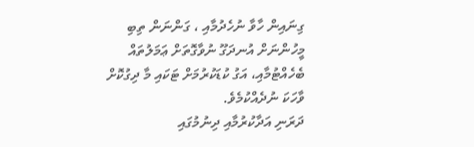ގިނައިން ހާވާ ނުހެދުމާއި ، ގަންނަން ތިބި މީހުންނަށް އުނދަގޫ ނުވާގޮތަށް ޢަމަލުތައް ބެހެއްޓުމާއި، އަގު ކުޑަކުރުމަށް ޓަކައި މާ ދިގުކޮށް ވާހަކަ ނުދެއްކުމެވެ.
ދަރަނި އަދާކުރުމާއި ދިނުމުގައި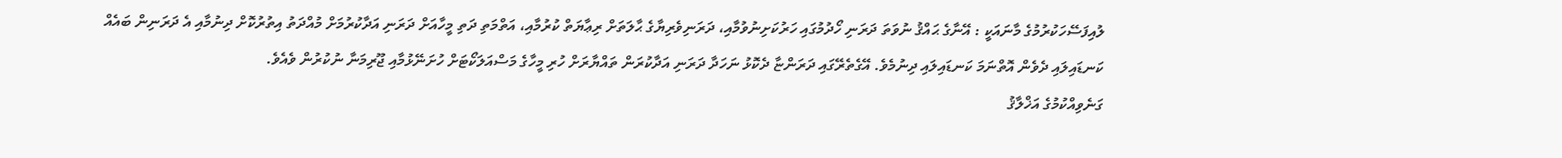ލުއިފަސޭހަކުރުމުގެ މާނައަކީ : އޭނާގެ ޙައްޤު ނުވަތަ ދަރަނި ހޯދުމުގައި ހަރުކަށިނުވުމާއި، ދަރަނިވެރިޔާގެ ޙާލަތަށް ރިޢާޔަތް ކުރުމާއި، އަތްމަތި ދަތި މީހާއަށް ދަރަނި އަދާކުރުމަށް މުއްދަތު އިތުރުކޮށް ދިނުމާއި އެ ދަރަނިން ބައެއް ކަނޑައިލައި ދެވެން އޮތްނަމަ ކަނޑައިލައި ދިނުމެވެ. އޭގެތެރޭގައި ދަރަންޏާ ދެކޮޅު ނަހަދާ ދަރަނި އަދާކުރަން ތައްޔާރަށް ހުރި މީހާގެ މަސްއަލަކޯޓަށް ހުށަނޭޅުމާއި ޖޫރިމަނާ ނުކުރުން ވެއެވެ.
ގަނެވިއްކުމުގެ އަޚްލާޤު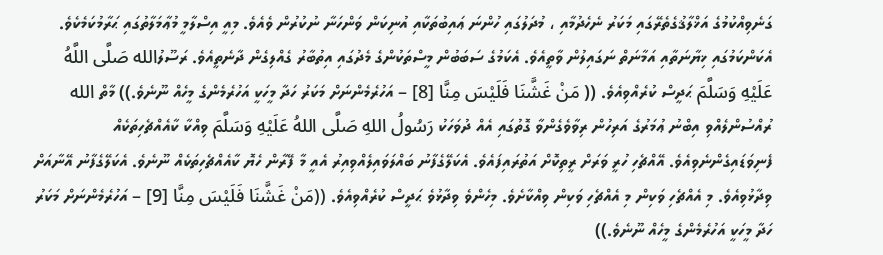ގަނެވިއްކުމުގެ އަޚްލާޤުގެތެރޭގައި މަކަރު ނެހެދުމާއި ، މުދަލުގައި ހުންނަ ޢައިބުތަކާއި އުނިކަން ވަންހަނާ ނުކުރުން ވެއެވެ. މިއީ އިސްލާމީ މުޢާމަލާތުގައި ޙަރާމުކަމެކެވެ. އެކަންކަމުގައި ޚިޔާނަތާއި އަމާނަތް ނަގައިލުން ވާތީއެވެ. އެކަމުގެ ސަބަބުން މީސްތަކުންގެ މެދުގައި އިތުބާރު ގެއްލިގެން ދާނެތީއެވެ. ރަސޫލުالله صَلَّى اللَّهُ عَلَيْهِ وَسَلَّمَ ޙަދީސް ކުރެއްވިއެވެ. (( مَنْ غَشَّنَا فَلَيْسَ مِنَّا [8] – އަހުރެމެންނަށް މަކަރު ހަދާ މީހަކީ އަހުރެމެންގެ މީހެއް ނޫނެވެ.)) މާތް الله ރުއްސުންލެއްވި އިބްނު ޢުމަރުގެ އަރިހުން ރިވާވެގެންވާ ގޮތުގައި އެއް ދުވަހަކު رَسُولُ اللهِ صَلَّى اللهُ عَلَيْهِ وَسَلَّمَ ވިއްކާ ކާއެއްޗެހިތަކެއް ފެނިވަޑައިގެންނެވިއެވެ. އޭއްޗެހި ހުރީ ވަރަށް ރީތިކޮށް އަތުރައިފައެވެ. އެކަލޭގެފާނު ބައްލަވައިލެއްވިއިރު އެއީ މާ ފޭރާން ހެޔޮ ކާއެއްޗެހިތަކެއް ނޫނެވެ. އެކަލޭގެފާނު އޭނާއަށް ވިދާޅުވިއެވެ. މި އެއްޗެހި ވަކިން މި އެއްޗެހި ވަކިން ވިއްކާށެވެ. މިހެންވެ ވިދާޅުވެ ޙަދީސް ކުރެއްވިއެވެ. ((مَنْ غَشَّنَا فَلَيْسَ مِنَّا [9] – އަހުރެމެންނަށް މަކަރު ހަދާ މީހަކީ އަހުރެމެންގެ މީހެއް ނޫނެވެ.))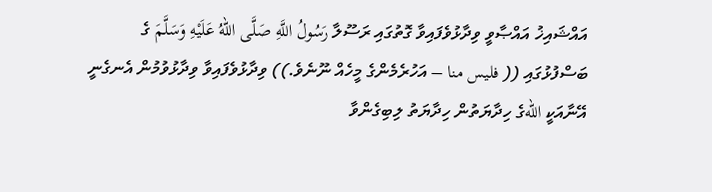އައްޝައިޚު އައްޞާވީ ވިދާޅުވެފައިވާ ގޮތުގައި ރަސޫލާ رَسُولُ اللَّهِ صَلَّى اللهُ عَلَيْهِ وَسَلَّمَ ގެ ބަސްފުޅުގައި (( فليس منا – އަހުރެމެންގެ މީހެއް ނޫނެވެ.)) ވިދާޅުވެފައިވާ ވިދާޅުވުމުން އެނގެނީ އޭނާއަކީ اللهގެ ހިދާޔަތުން ހިދާޔަތު ލިބިގެންވާ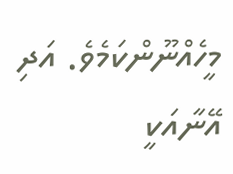މީހެއްނޫންކަމެވެ. އަދި އޭނާއަކީ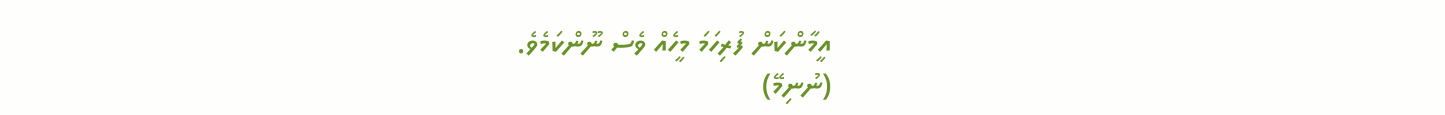އީމާންކަން ފުރިހަމަ މީހެއް ވެސް ނޫންކަމެވެ.
(ނުނިމޭ)